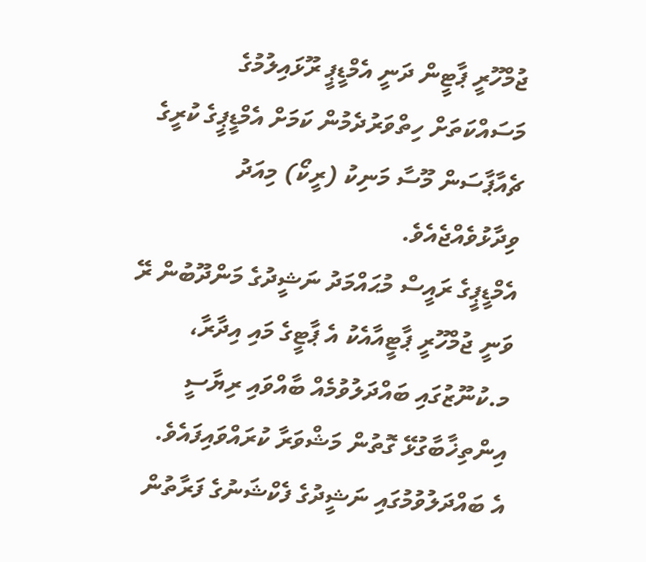ޖުމްހޫރީ ޕާޓީން ދަނީ އެމްޑީޕީ ރޫޅައިލުމުގެ މަސައްކަތަށް ހިތްވަރުދެމުން ކަމަށް އެމްޑީޕީގެ ކުރީގެ ޗެއާޕާސަން މޫސާ މަނިކު (ރީކޯ) މިއަދު ވިދާޅުވެއްޖެއެވެ.
އެމްޑީޕީގެ ރައީސް މުޙައްމަދު ނަޝީދުގެ މަންދޫބުން ރޭ ވަނީ ޖުމްހޫރީ ޕާޓީއާއެކު އެ ޕާޓީގެ މައި އިދާރާ، މ.ކުނޫޒުގައި ބައްދަލުވުމެއް ބާއްވައި ރިޔާސީ އިންތިޚާބާގުޅޭ ގޮތުން މަޝްވަރާ ކުރައްވައިފައެވެ.
އެ ބައްދަލުވުމުގައި ނަޝީދުގެ ފެކްޝަނުގެ ފަރާތުން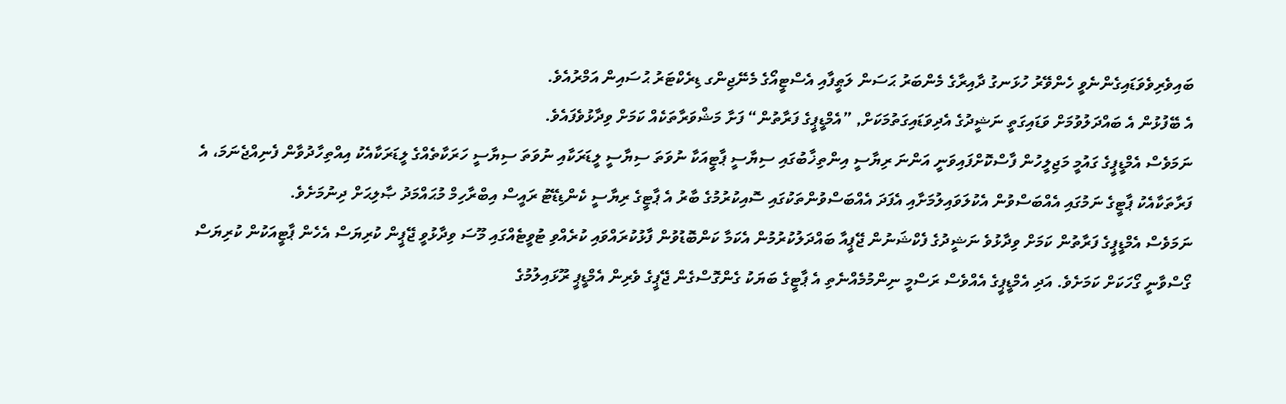ބައިވެރިވެވަޑައިގެންނެވީ ހެންވޭރު ހުޅަނގު ދާއިރާގެ މެންބަރު ޙަސަން ލަޠީފާއި އެސްޓީއޯގެ މެނޭޖިންގ ޑިރެކްޓަރު ޙުސައިން އަމްރުއެވެ.
އެ ބޭފުޅުން އެ ބައްދަލުވުމަށް ވަޑައިގަތީ ނަޝީދުގެ އެދިވަޑައިގަތުމަކަށް, ”އެމްޑީޕީގެ ފަރާތުން“ ފަށާ މަޝްވަރާތަކެއް ކަމަށް ވިދާޅުވެފައެވެ.
ނަމަވެސް އެމްޑީޕީގެ ގައުމީ މަޖިލީހުން ފާސްކޮށްފައިވަނީ އަންނަ ރިޔާސީ އިންތިޚާބުގައި ސިޔާސީ ޕާޓީއަކާ ނުވަތަ ސިޔާސީ ލީޑަރަކާއި ނުވަތަ ސިޔާސީ ހަރަކާތެއްގެ ލީޑަރަކާއެކު އިއްތިހާދުވާން ފެނިއްޖެނަމަ، އެ ފަރާތަކާއެކު ޕާޓީގެ ނަމުގައި އެއްބަސްވުން އެކުލަވައިލުމަށާއި އެފަދަ އެއްބަސްވުންތަކުގައި ސޮއިކުރުމުގެ ބާރު އެ ޕާޓީގެ ރިޔާސީ ކެންޑިޑޭޓު ރައީސް އިބްރާހިމް މުޙައްމަދު ޞާލިޙަށް ދިނުމަށެވެ.
ނަމަވެސް އެމްޑީޕީގެ ފަރާތުން ކަމަށް ވިދާޅުވެ ނަޝީދުގެ ފެކްޝަނުން ޖޭޕީއާ ބައްދަލުކުރުމުން އެކަމާ ކަންބޮޑުވުން ފާޅުކުރައްވައި ކުރެއްވި ޓުވީޓެއްގައި މޫސަ ވިދާޅުވީ ޖޭޕީން ކުރިޔަސް އެހެން ޕާޓީއަކުން ކުރިޔަސް ގޯސްވާނީ ގޯހަކަށް ކަމަށެވެ. އަދި އެމްޑީޕީގެ އެއްވެސް ރަސްމީ ނިންމުމެއްނެތި އެ ޕާޓީގެ ބަޔަކު ގެންގޮސްގެން ޖޭޕީގެ ވެރިން އެމްޑީޕީ ރޫޅައިލުމުގެ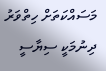މަސައްކަތަށް ހިތްވަރު ދިނުމަކީ ސިޔާސީ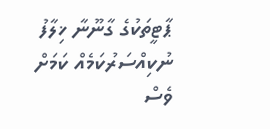ޕާޓީތަކުގެ ގާނޫނާ ޚިލާފު ނުކިއްސަރުކަމެއް ކަމަށް ވެސް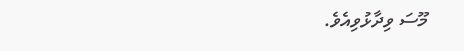މޫސަ ވިދާޅުވިއެވެ.